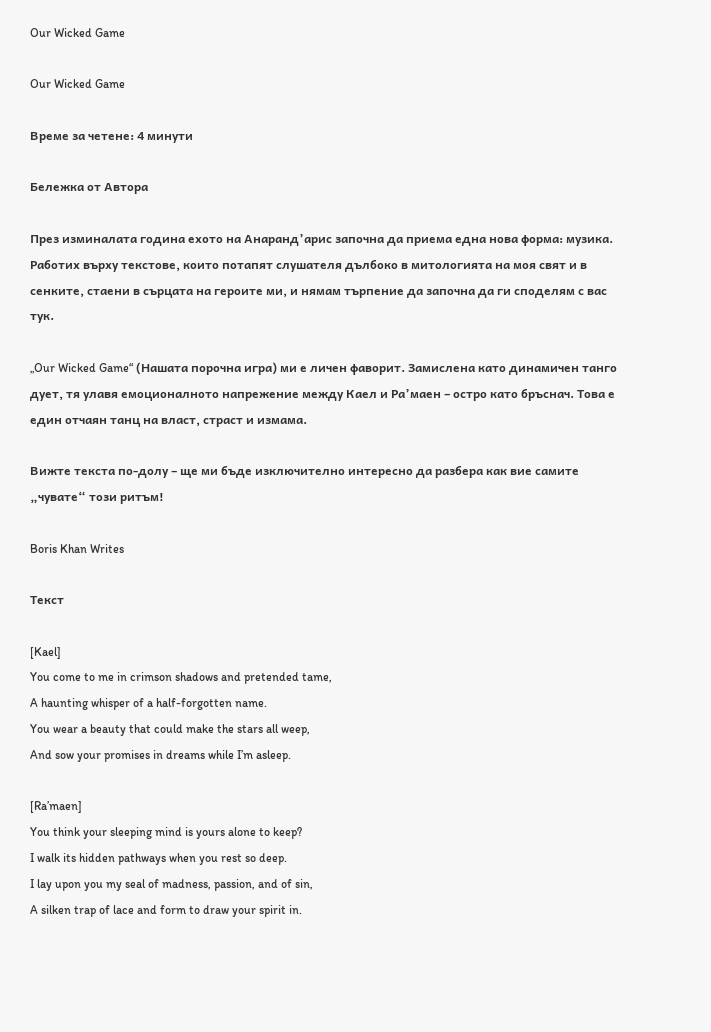Our Wicked Game

Our Wicked Game

Време за четене: 4 минути

Бележка от Автора

През изминалата година ехото на Анаранд’арис започна да приема една нова форма: музика. Работих върху текстове, които потапят слушателя дълбоко в митологията на моя свят и в сенките, стаени в сърцата на героите ми, и нямам търпение да започна да ги споделям с вас тук.

„Our Wicked Game“ (Нашата порочна игра) ми е личен фаворит. Замислена като динамичен танго дует, тя улавя емоционалното напрежение между Каел и Ра’маен – остро като бръснач. Това е един отчаян танц на власт, страст и измама.

Вижте текста по-долу – ще ми бъде изключително интересно да разбера как вие самите „чувате“ този ритъм!

Boris Khan Writes

Текст

[Kael]
You come to me in crimson shadows and pretended tame,
A haunting whisper of a half-forgotten name.
You wear a beauty that could make the stars all weep,
And sow your promises in dreams while I’m asleep.

[Ra’maen]
You think your sleeping mind is yours alone to keep?
I walk its hidden pathways when you rest so deep.
I lay upon you my seal of madness, passion, and of sin,
A silken trap of lace and form to draw your spirit in.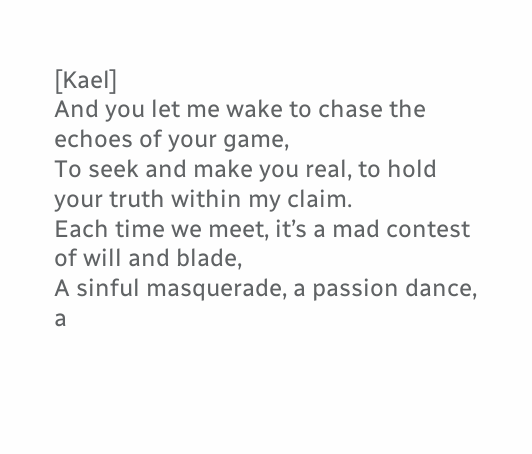[Kael]
And you let me wake to chase the echoes of your game,
To seek and make you real, to hold your truth within my claim.
Each time we meet, it’s a mad contest of will and blade,
A sinful masquerade, a passion dance, a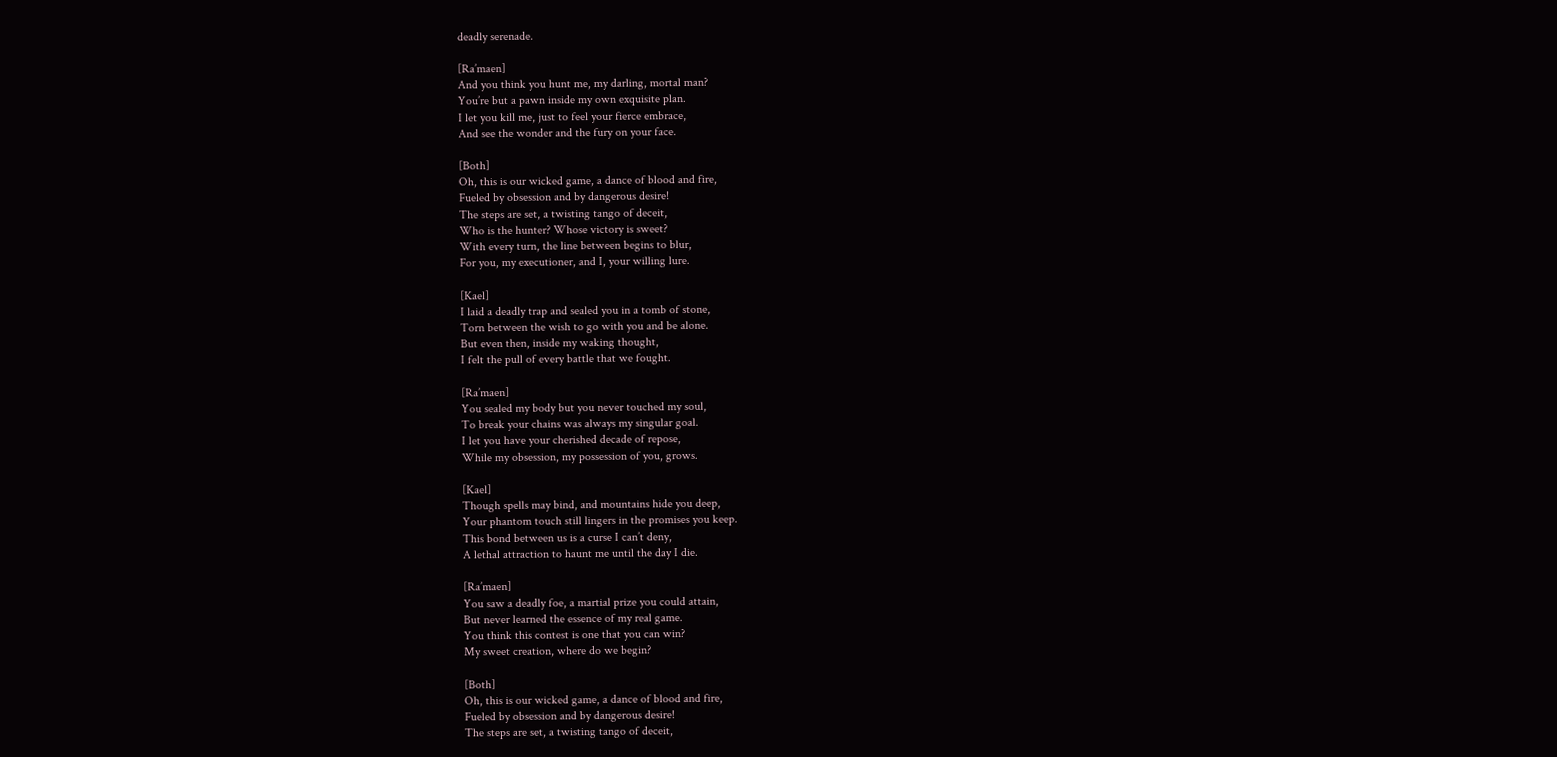deadly serenade.

[Ra’maen]
And you think you hunt me, my darling, mortal man?
You’re but a pawn inside my own exquisite plan.
I let you kill me, just to feel your fierce embrace,
And see the wonder and the fury on your face.

[Both]
Oh, this is our wicked game, a dance of blood and fire,
Fueled by obsession and by dangerous desire!
The steps are set, a twisting tango of deceit,
Who is the hunter? Whose victory is sweet?
With every turn, the line between begins to blur,
For you, my executioner, and I, your willing lure.

[Kael]
I laid a deadly trap and sealed you in a tomb of stone,
Torn between the wish to go with you and be alone.
But even then, inside my waking thought,
I felt the pull of every battle that we fought.

[Ra’maen]
You sealed my body but you never touched my soul,
To break your chains was always my singular goal.
I let you have your cherished decade of repose,
While my obsession, my possession of you, grows.

[Kael]
Though spells may bind, and mountains hide you deep,
Your phantom touch still lingers in the promises you keep.
This bond between us is a curse I can’t deny,
A lethal attraction to haunt me until the day I die.

[Ra’maen]
You saw a deadly foe, a martial prize you could attain,
But never learned the essence of my real game.
You think this contest is one that you can win?
My sweet creation, where do we begin?

[Both]
Oh, this is our wicked game, a dance of blood and fire,
Fueled by obsession and by dangerous desire!
The steps are set, a twisting tango of deceit,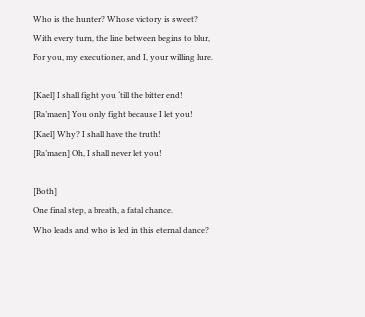Who is the hunter? Whose victory is sweet?
With every turn, the line between begins to blur,
For you, my executioner, and I, your willing lure.

[Kael] I shall fight you ‘till the bitter end!
[Ra’maen] You only fight because I let you!
[Kael] Why? I shall have the truth!
[Ra’maen] Oh, I shall never let you!

[Both]
One final step, a breath, a fatal chance.
Who leads and who is led in this eternal dance?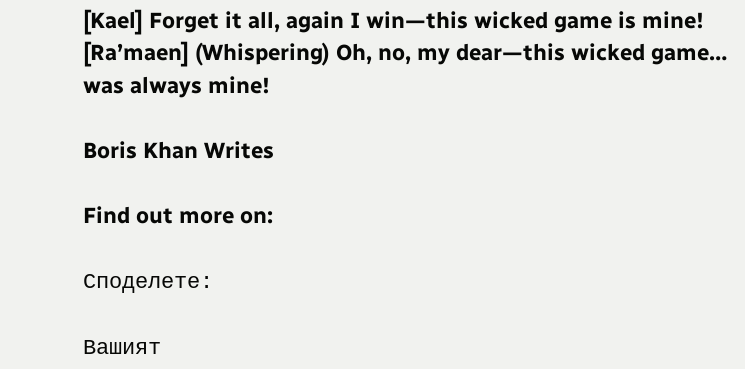[Kael] Forget it all, again I win—this wicked game is mine!
[Ra’maen] (Whispering) Oh, no, my dear—this wicked game… was always mine!

Boris Khan Writes

Find out more on:

Споделете:

Вашият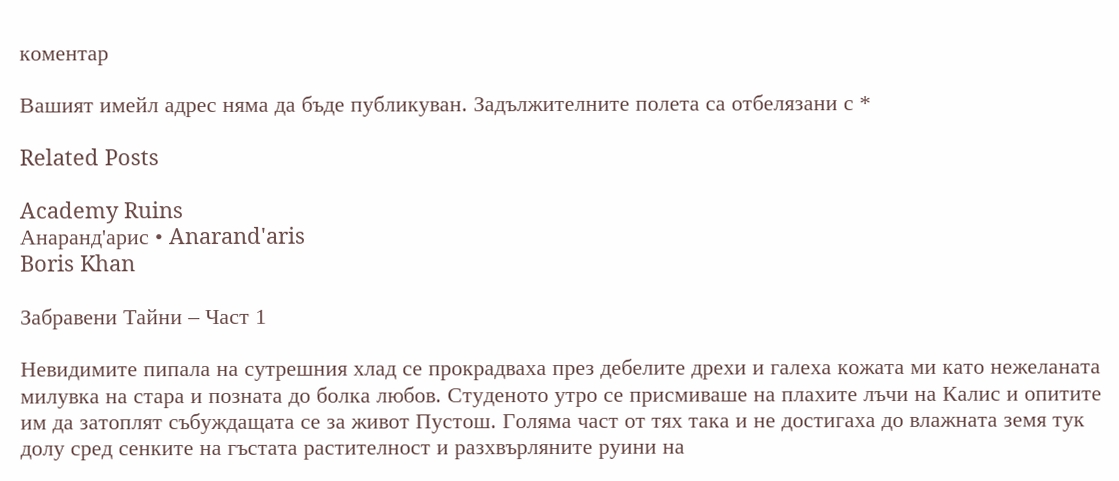коментар

Вашият имейл адрес няма да бъде публикуван. Задължителните полета са отбелязани с *

Related Posts

Academy Ruins
Анаранд'арис • Anarand'aris
Boris Khan

Забравени Тайни – Част 1

Невидимите пипала на сутрешния хлад се прокрадваха през дебелите дрехи и галеха кожата ми като нежеланата милувка на стара и позната до болка любов. Студеното утро се присмиваше на плахите лъчи на Калис и опитите им да затоплят събуждащата се за живот Пустош. Голяма част от тях така и не достигаха до влажната земя тук долу сред сенките на гъстата растителност и разхвърляните руини на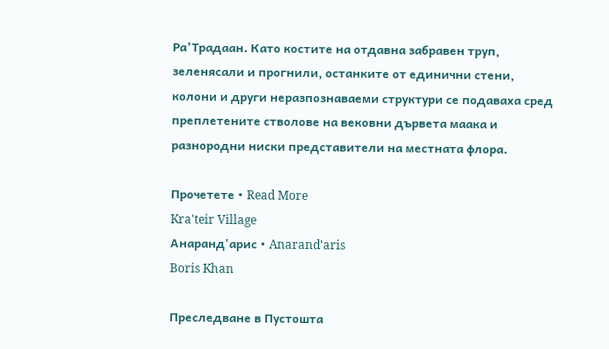Ра’Традаан. Като костите на отдавна забравен труп, зеленясали и прогнили, останките от единични стени, колони и други неразпознаваеми структури се подаваха сред преплетените стволове на вековни дървета маака и разнородни ниски представители на местната флора.

Прочетете • Read More
Kra'teir Village
Анаранд'арис • Anarand'aris
Boris Khan

Преследване в Пустошта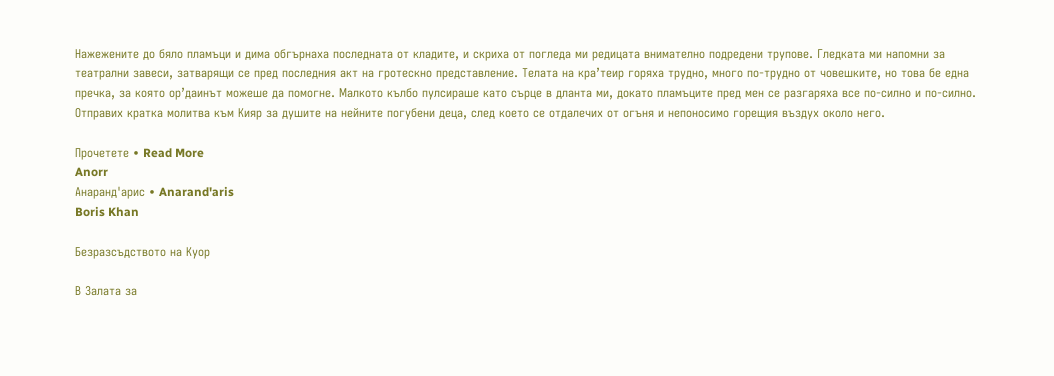Нажежените до бяло пламъци и дима обгърнаха последната от кладите, и скриха от погледа ми редицата внимателно подредени трупове. Гледката ми напомни за театрални завеси, затварящи се пред последния акт на гротескно представление. Телата на кра’теир горяха трудно, много по-трудно от човешките, но това бе една пречка, за която ор’даинът можеше да помогне. Малкото кълбо пулсираше като сърце в дланта ми, докато пламъците пред мен се разгаряха все по-силно и по-силно. Отправих кратка молитва към Кияр за душите на нейните погубени деца, след което се отдалечих от огъня и непоносимо горещия въздух около него.

Прочетете • Read More
Anorr
Анаранд'арис • Anarand'aris
Boris Khan

Безразсъдството на Куор

В Залата за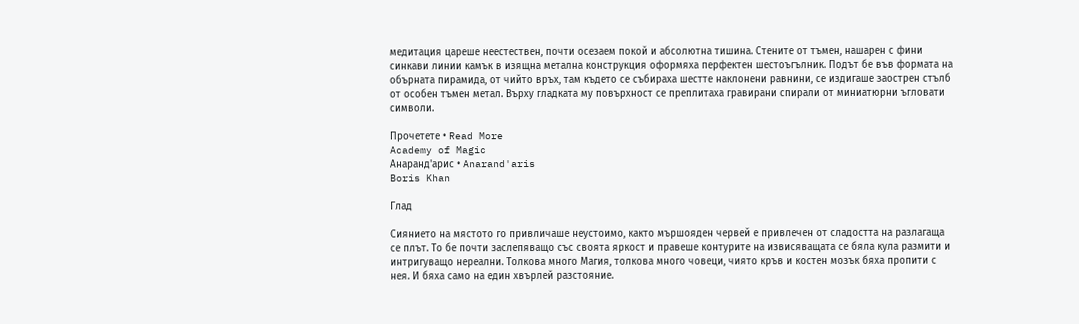медитация цареше неестествен, почти осезаем покой и абсолютна тишина. Стените от тъмен, нашарен с фини синкави линии камък в изящна метална конструкция оформяха перфектен шестоъгълник. Подът бе във формата на обърната пирамида, от чийто връх, там където се събираха шестте наклонени равнини, се издигаше заострен стълб от особен тъмен метал. Върху гладката му повърхност се преплитаха гравирани спирали от миниатюрни ъгловати символи.

Прочетете • Read More
Academy of Magic
Анаранд'арис • Anarand'aris
Boris Khan

Глад

Сиянието на мястото го привличаше неустоимо, както мършояден червей е привлечен от сладостта на разлагаща се плът. То бе почти заслепяващо със своята яркост и правеше контурите на извисяващата се бяла кула размити и интригуващо нереални. Толкова много Магия, толкова много човеци, чиято кръв и костен мозък бяха пропити с нея. И бяха само на един хвърлей разстояние.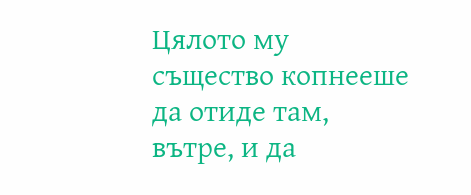Цялото му същество копнееше да отиде там, вътре, и да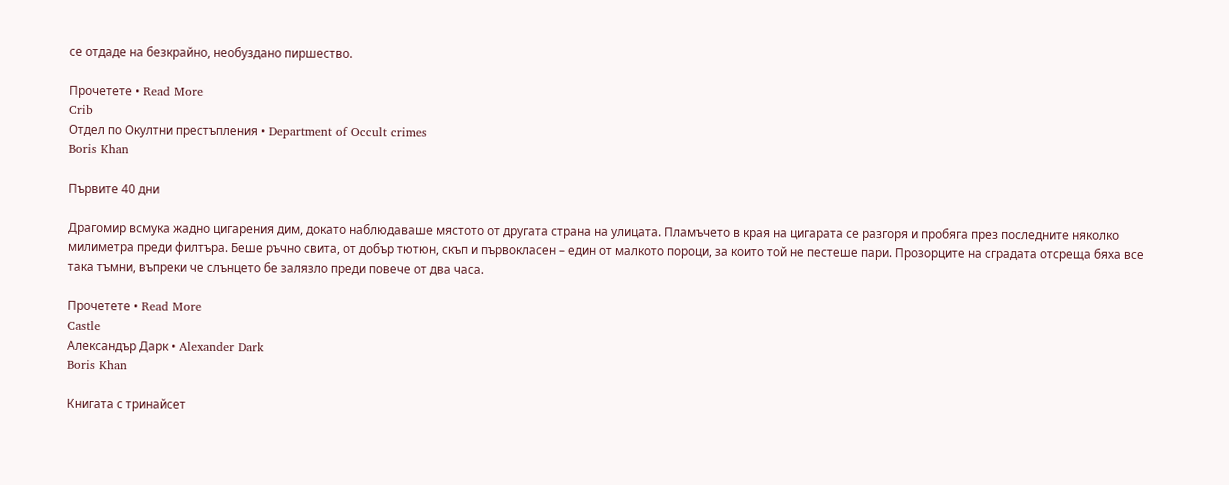се отдаде на безкрайно, необуздано пиршество.

Прочетете • Read More
Crib
Отдел по Окултни престъпления • Department of Occult crimes
Boris Khan

Първите 40 дни

Драгомир всмука жадно цигарения дим, докато наблюдаваше мястото от другата страна на улицата. Пламъчето в края на цигарата се разгоря и пробяга през последните няколко милиметра преди филтъра. Беше ръчно свита, от добър тютюн, скъп и първокласен – един от малкото пороци, за които той не пестеше пари. Прозорците на сградата отсреща бяха все така тъмни, въпреки че слънцето бе залязло преди повече от два часа.

Прочетете • Read More
Castle
Александър Дарк • Alexander Dark
Boris Khan

Книгата с тринайсет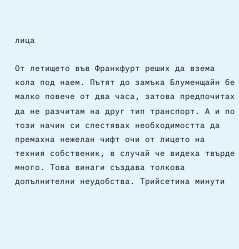лица

От летището във Франкфурт реших да взема кола под наем. Пътят до замъка Блуменщайн бе малко повече от два часа, затова предпочитах да не разчитам на друг тип транспорт. А и по този начин си спестявах необходимостта да премахна нежелан чифт очи от лицето на техния собственик, в случай че видеха твърде много. Това винаги създава толкова допълнителни неудобства. Трийсетина минути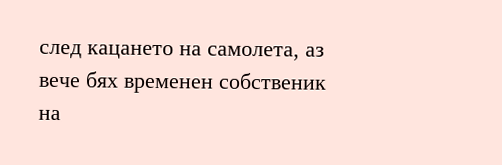след кацането на самолета, аз вече бях временен собственик на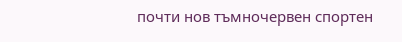почти нов тъмночервен спортен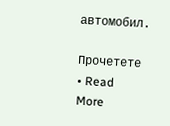автомобил.

Прочетете • Read More